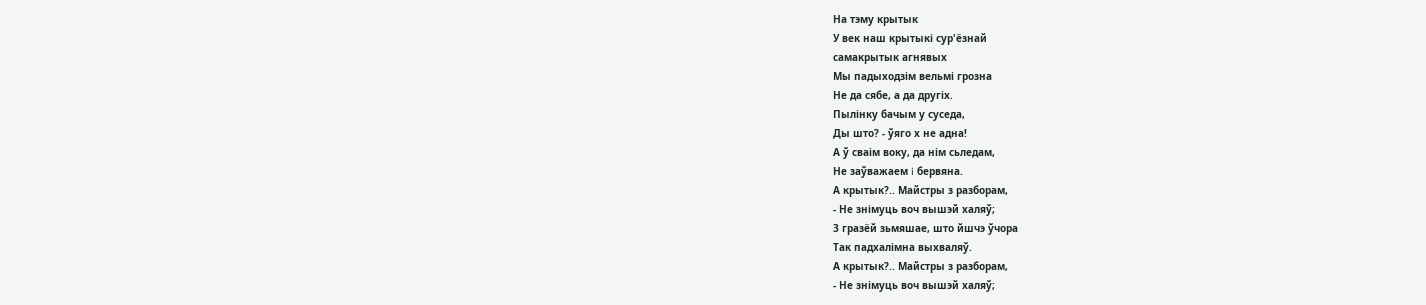На тэму крытык
У век наш крытыкi сур'ёзнай
самакрытык агнявых
Мы падыходзiм вельмi грозна
Не да сябе, а да другiх.
Пылiнку бачым у суседа,
Ды што? - ўяго х не адна!
А ў сваiм воку, да нiм сьледам,
Не заўважаем i бервяна.
А крытык?.. Майстры з разборам,
- Не знiмуць воч вышэй халяў;
З гразёй зьмяшае, што йшчэ ўчора
Так падхалiмна выхваляў.
А крытык?.. Майстры з разборам,
- Не знiмуць воч вышэй халяў;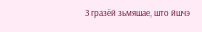З гразёй зьмяшае, што йшчэ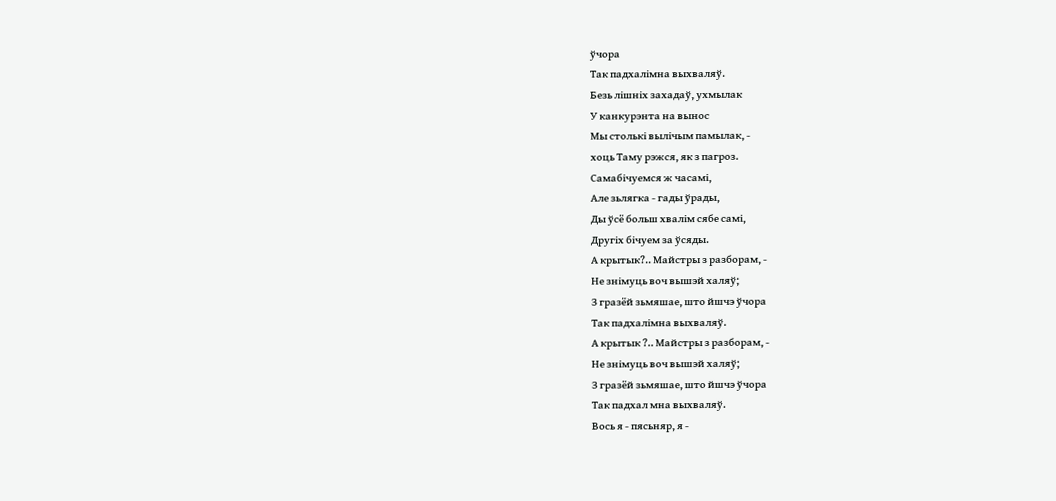ўчора
Так падхалiмна выхваляў.
Безь лiшнiх захадаў, ухмылак
У канкурэнта на вынос
Мы столькi вылiчым памылак, -
хоць Таму рэжся, як з пагроз.
Самабiчуемся ж часамi,
Але зьлягка - гады ўрады,
Ды ўсё больш хвалiм сябе самi,
Другiх бiчуем за ўсяды.
А крытык?.. Майстры з разборам, -
Не знiмуць воч вышэй халяў;
З гразёй зьмяшае, што йшчэ ўчора
Так падхалiмна выхваляў.
А крытык ?.. Майстры з разборам, -
Не знiмуць воч вышэй халяў;
З гразёй зьмяшае, што йшчэ ўчора
Так падхал мна выхваляў.
Вось я - пясьняр, я -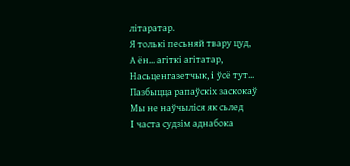лiтаратар.
Я толькi песьняй твару цуд,
А ён... агiткi агiтатар,
Насьценгазетчык, i ўсё тут...
Пазбыцца рапаўскiх заскокаў
Мы не наўчылiся як сьлед
I часта судзiм аднабока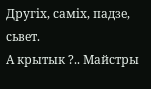Другiх, самiх, падзе, сьвет.
А крытык ?.. Майстры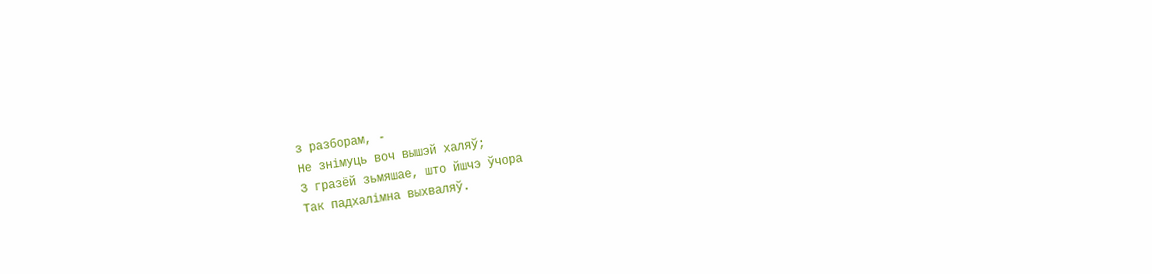з разборам, -
Не знiмуць воч вышэй халяў;
З гразёй зьмяшае, што йшчэ ўчора
Так падхалiмна выхваляў.